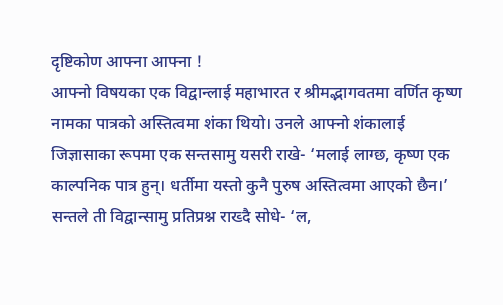दृष्टिकोण आफ्ना आफ्ना !
आफ्नो विषयका एक विद्वान्लाई महाभारत र श्रीमद्भागवतमा वर्णित कृष्ण नामका पात्रको अस्तित्वमा शंका थियो। उनले आफ्नो शंकालाई जिज्ञासाका रूपमा एक सन्तसामु यसरी राखे- ‘मलाई लाग्छ, कृष्ण एक काल्पनिक पात्र हुन्। धर्तीमा यस्तो कुनै पुरुष अस्तित्वमा आएको छैन।’
सन्तले ती विद्वान्सामु प्रतिप्रश्न राख्दै सोधे- ‘ल,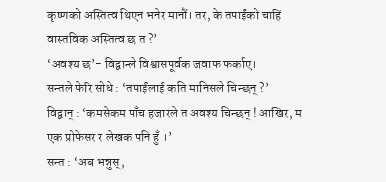कृष्णको अस्तित्व थिएन भनेर मानौं। तर, के तपाईंको चाहिं वास्तविक अस्तित्व छ त ?’
‘अवश्य छ’- विद्वान्ले विश्वासपूर्वक जवाफ फर्काए।
सन्तले फेरि सोधे : ‘तपाईंलाई कति मानिसले चिन्छन् ?’
विद्वान् : ‘कमसेकम पाँच हजारले त अवश्य चिन्छन् ! आखिर, म एक प्रोफेसर र लेखक पनि हुँ ।’
सन्त : ‘अब भन्नुस्,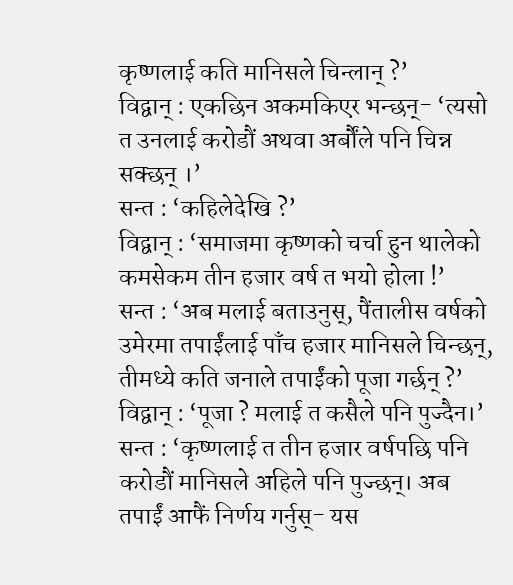कृष्णलाई कति मानिसले चिन्लान् ?’
विद्वान् : एकछिन अकमकिएर भन्छन्- ‘त्यसो त उनलाई करोडौं अथवा अर्बौंले पनि चिन्न सक्छन् ।’
सन्त : ‘कहिलेदेखि ?’
विद्वान् : ‘समाजमा कृष्णको चर्चा हुन थालेको कमसेकम तीन हजार वर्ष त भयो होला !’
सन्त : ‘अब मलाई बताउनुस्, पैंतालीस वर्षको उमेरमा तपाईंलाई पाँच हजार मानिसले चिन्छन्, तीमध्ये कति जनाले तपाईंको पूजा गर्छन् ?’
विद्वान् : ‘पूजा ? मलाई त कसैले पनि पुज्दैन।’
सन्त : ‘कृष्णलाई त तीन हजार वर्षपछि पनि करोडौं मानिसले अहिले पनि पुज्छन्। अब तपाईं आफैं निर्णय गर्नुस्- यस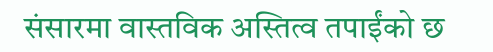संसारमा वास्तविक अस्तित्व तपाईंको छ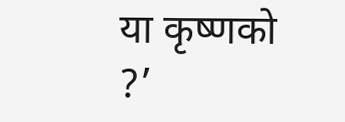या कृष्णको ?’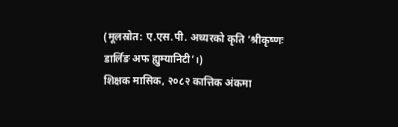(मूलस्रोत: ए.एस.पी. अथ्यरको कृति ‘श्रीकृष्णः डार्लिङ अफ ह्युम्यानिटी’।)
शिक्षक मासिक, २०८२ कात्तिक अंकमा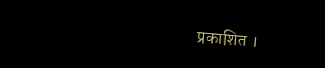प्रकाशित ।